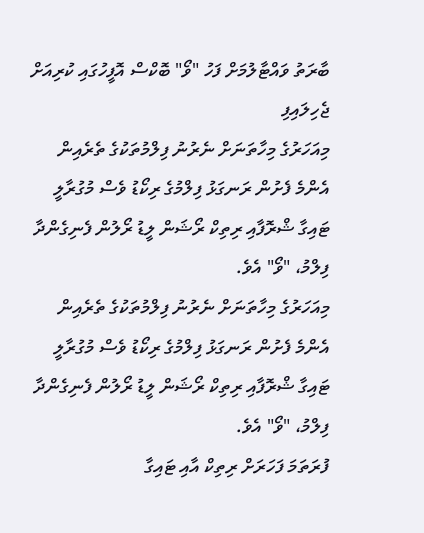ބާރަތު ވައްޓާލުމަށް ފަހު "ވޯ" ބޮކްސް އޮފީހުގައި ކުރިއަށް ޖެހިލައިފި
މިއަހަރުގެ މިހާތަނަށް ނެރުނު ފިލްމުތަކުގެ ތެރެއިން އެންމެ ފެށުން ރަނގަޅު ފިލްމުގެ ރިކޯޑު ވެސް މުގުރާލީ ޓައިގާ ޝްރޮފާއި ރިތިކް ރޯޝަން ލީޑު ރޯލުން ފެނިގެންދާ ފިލްމު، "ވޯ" އެވެ.
މިއަހަރުގެ މިހާތަނަށް ނެރުނު ފިލްމުތަކުގެ ތެރެއިން އެންމެ ފެށުން ރަނގަޅު ފިލްމުގެ ރިކޯޑު ވެސް މުގުރާލީ ޓައިގާ ޝްރޮފާއި ރިތިކް ރޯޝަން ލީޑު ރޯލުން ފެނިގެންދާ ފިލްމު، "ވޯ" އެވެ.
ފުރަތަމަ ފަހަރަށް ރިތިކް އާއި ޓައިގާ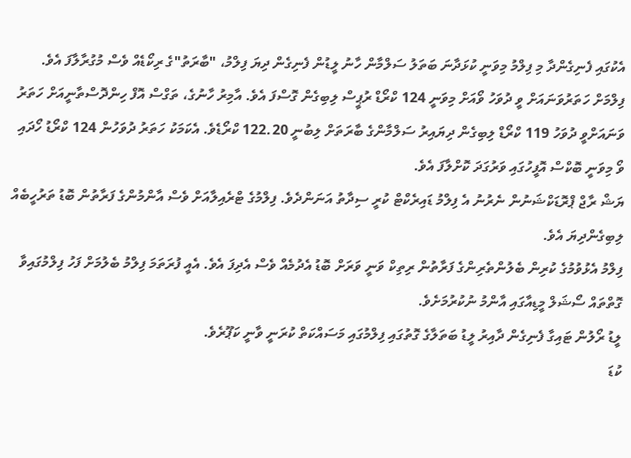އެކުގައި ފެނިގެންދާ މި ފިލްމު މިވަނީ ކުޅަދާނަ ބަތަލު ސަލްމާން ހާނު ލީޑުން ފެނިގެން ދިޔަ ފިލްމު، "ބާރަތު"ގެ ރިކޯޑެއް ވެސް މުގުރާލާފަ އެވެ.
ފިލްމަށް ހަތަރުވަނައަށް ވީ ދުވަހު ވޯއަށް މިވަނީ 124 ކްރޯޑް ރުޕީސް ލިބިގެން ގޮސްފަ އެވެ. އާމިރު ހާނުގެ، ތަގްސް އޮފް ހިންދޮސްތާނީއަށް ހަތަރު ވަނައަށްވީ ދުވަހު 119 ކްރޯޑް ލިބިގެން ދިޔައިރު ސަލްމާންގެ ބާރަތަށް ލިބުނީ 122.20 ކްރޯޑެވެ. އެކަމަކު ހަތަރު ދުވަހުން 124 ކްރޯޑު ހޯދައި ވޯ މިވަނީ ބޮކްސް އޮފީހުގައި ވަރުގަދަ ކޮށްލާފަ އެވެ.
ޔަޝް ރާޖް ޕްރޮޑަކްޝަނުން ނެރުނު އެ ފިލްމު ޑައިރެކްޓް ކުރީ ސިދާތު އަނަންދެވެ. ފިލްމުގެ ޓްރެއިލާއަށް ވެސް އާންމުންގެ ފަރާތުން ބޮޑު ތަރުހީބެއް ލިބިގެންދިޔަ އެވެ.
ފިލްމު އެޅުވުމުގެ ކުރިން ބެލުންތެރިންގެ ފަރާތުން ރިތިކް ވަނީ ވަރަށް ބޮޑު އެދުމެއް ވެސް އެދިފަ އެވެ. އެއީ ފުރަތަމަ ފިލްމު ބެލުމަށް ފަހު ފިލްމުގައިވާ ގޮތްތައް ސޯޝަލް މީޑިއާގައި އާންމު ނުކުރުމަށެވެ.
ލީޑު ރޯލުން ޓައިގާ ފެނިގެން ދާއިރު ލީޑު ބަތަލާގެ ގޮތުގައި ފިލްމުގައި މަސައްކަތް ކުރަނީ ވާނީ ކަޕޫރެވެ.
ކުޑަ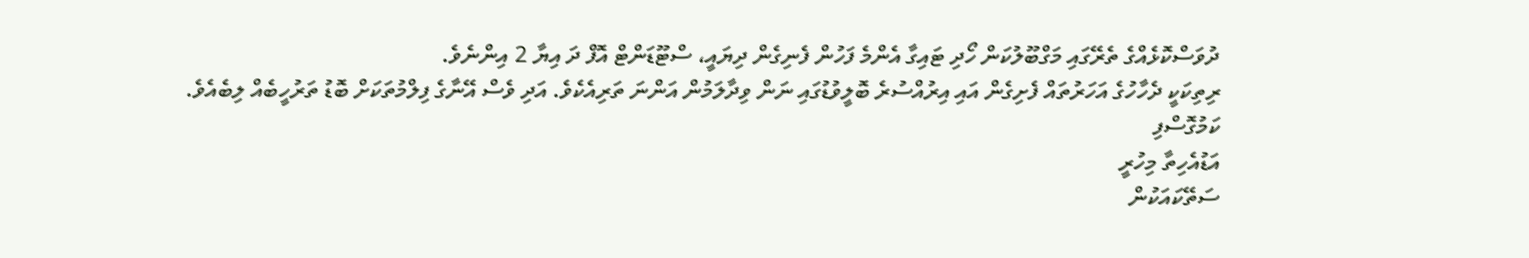ދުވަސްކޮޅެއްގެ ތެރޭގައި މަގްބޫލުކަން ހޯދި ޓައިގާ އެންމެ ފަހުން ފެނިގެން ދިޔައީ، ސްޓޫޑަންޓް އޮފް ދަ އިޔާ 2 އިންނެވެ.
ރިތިކަކީ ދެހާހުގެ އަހަރުތައް ފެށިގެން އައި އިރުއްސުރެ ބޮލީވުޑުގައި ނަން ވިދާލަމުން އަންނަ ތަރިއެކެވެ. އަދި ވެސް އޭނާގެ ފިލްމުތަކަށް ބޮޑު ތަރުހީބެއް ލިބެއެވެ.
ކަމުގޮސްފި
އަޑުއެހިތާ މިހުރީ
ސަތޭކައަކުން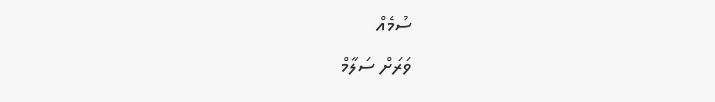ސުމެއް
ވަރަށް ސަލާމް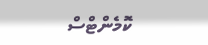ކޮމެންޓްސް